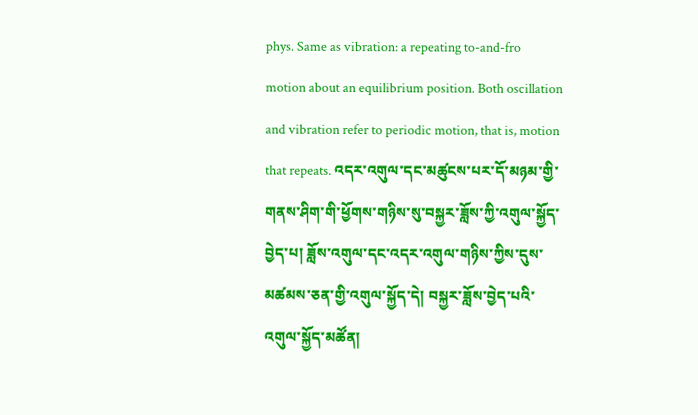phys. Same as vibration: a repeating to-and-fro motion about an equilibrium position. Both oscillation and vibration refer to periodic motion, that is, motion that repeats. འདར་འགུལ་དང་མཚུངས་པར་དོ་མཉམ་གྱི་གནས་ཤིག་གི་ཕྱོགས་གཉིས་སུ་བསྐྱར་ཟློས་ཀྱི་འགུལ་སྐྱོད་བྱེད་པ། ཟློས་འགུལ་དང་འདར་འགུལ་གཉིས་ཀྱིས་དུས་མཚམས་ཅན་གྱི་འགུལ་སྐྱོད་དེ། བསྐྱར་ཟློས་བྱེད་པའི་འགུལ་སྐྱོད་མཚོན།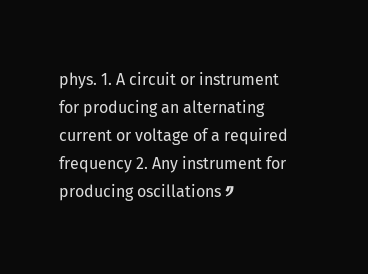phys. 1. A circuit or instrument for producing an alternating current or voltage of a required frequency 2. Any instrument for producing oscillations ༡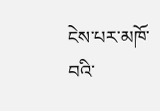ངེས་པར་མཁོ་བའི་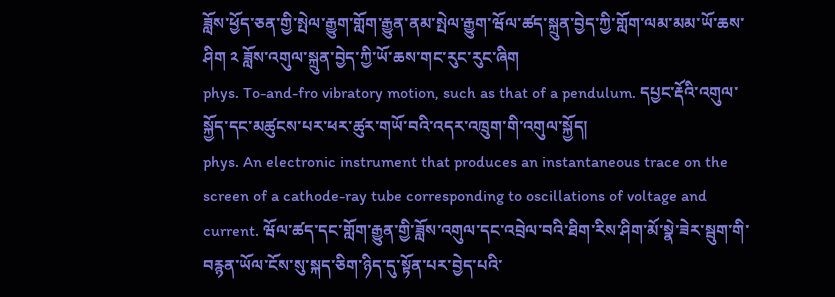ཟློས་ཕྱོད་ཅན་གྱི་སྤེལ་རྒྱུག་གློག་རྒྱུན་ནམ་སྤེལ་རྒྱུག་ཝོལ་ཚད་སྐྲུན་བྱེད་ཀྱི་གློག་ལམ་མམ་ཡོ་ཆས་ཤིག ༢ ཟློས་འགུལ་སྐྲུན་བྱེད་ཀྱི་ཡོ་ཆས་གང་རུང་རུང་ཞིག
phys. To-and-fro vibratory motion, such as that of a pendulum. དཔྱང་རྡོའི་འགུལ་སྐྱོད་དང་མཚུངས་པར་ཕར་ཚུར་གཡོ་བའི་འདར་འཁྲུག་གི་འགུལ་སྐྱོད།
phys. An electronic instrument that produces an instantaneous trace on the screen of a cathode-ray tube corresponding to oscillations of voltage and current. ཝོལ་ཚད་དང་གློག་རྒྱུན་གྱི་ཟློས་འགུལ་དང་འབྲེལ་བའི་ཐིག་རིས་ཤིག་མོ་སྣེ་ཟེར་སྦུག་གི་བརྙན་ཡོལ་ངོས་སུ་སྐད་ཅིག་ཉིད་དུ་སྟོན་པར་བྱེད་པའི་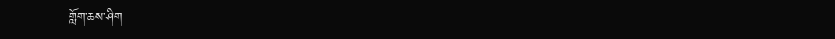གློག་ཆས་ཤིག